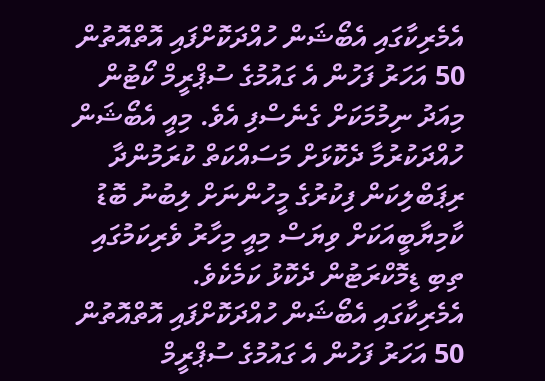އެމެރިކާގައި އެބޯޝަން ހުއްދަކޮށްފައި އޮތްއޮތުން 50 އަހަރު ފަހުން އެ ގައުމުގެ ސުޕްރީމް ކޯޓުން މިއަދު ނިމުމަކަށް ގެނެސްފި އެވެ. މިއީ އެބޯޝަން ހުއްދަކުރުމާ ދެކޮޅަށް މަސައްކަތް ކުރަމުންދާ ރިޕަބްލިކަން ފިކުރުގެ މީހުންނަށް ލިބުނު ބޮޑު ކާމިޔާބީއަކަށް ވިޔަސް މިއީ މިހާރު ވެރިކަމުގައި ތިބި ޑިމޮކްރަޓުން ދެކޮޅު ކަމެކެވެ.
އެމެރިކާގައި އެބޯޝަން ހުއްދަކޮށްފައި އޮތްއޮތުން 50 އަހަރު ފަހުން އެ ގައުމުގެ ސުޕްރީމް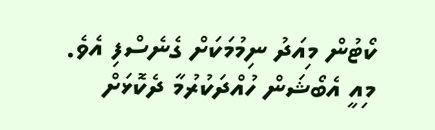ކޯޓުން މިއަދު ނިމުމަކަށް ގެނެސްފި އެވެ. މިއީ އެބޯޝަން ހުއްދަކުރުމާ ދެކޮޅަށް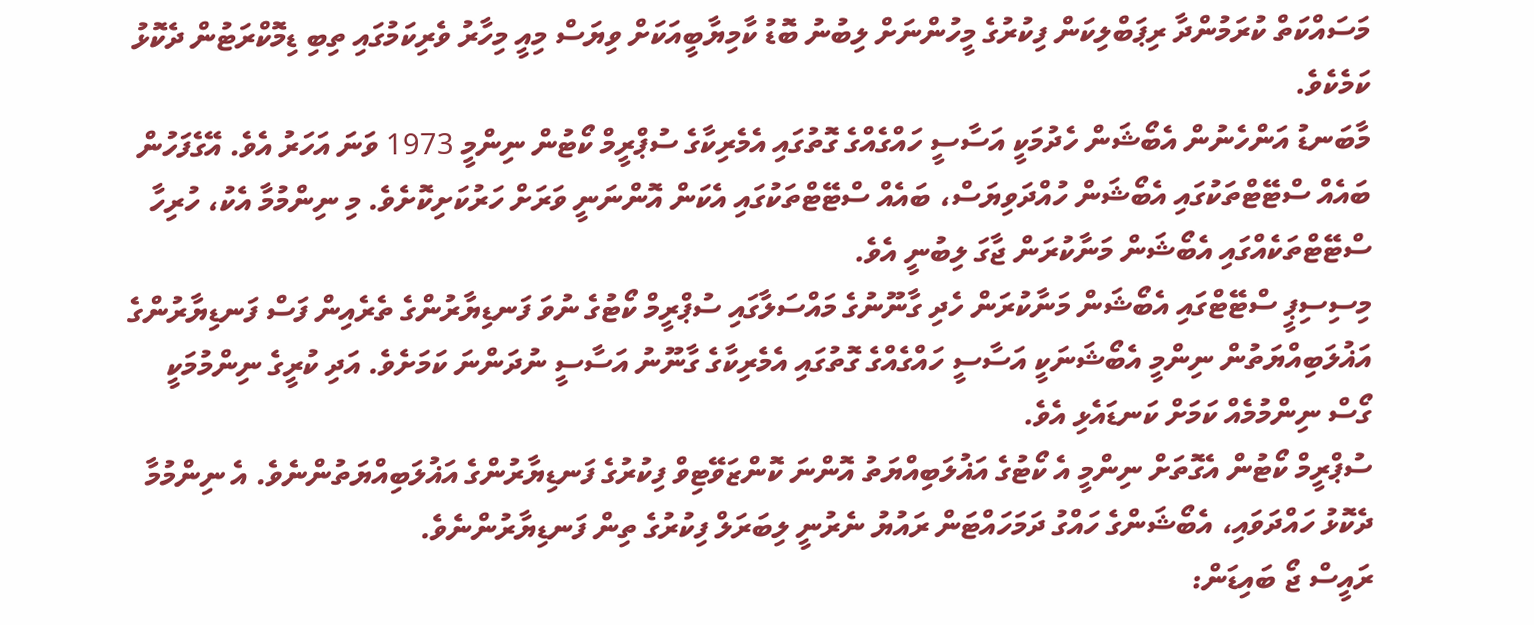މަސައްކަތް ކުރަމުންދާ ރިޕަބްލިކަން ފިކުރުގެ މީހުންނަށް ލިބުނު ބޮޑު ކާމިޔާބީއަކަށް ވިޔަސް މިއީ މިހާރު ވެރިކަމުގައި ތިބި ޑިމޮކްރަޓުން ދެކޮޅު ކަމެކެވެ.
މާބަނޑު އަންހެނުން އެބޯޝަން ހެދުމަކީ އަސާސީ ހައްގެއްގެ ގޮތުގައި އެމެރިކާގެ ސުޕްރީމް ކޯޓުން ނިންމީ 1973 ވަނަ އަހަރު އެވެ. އޭގެފަހުން ބައެއް ސްޓޭޓްތަކުގައި އެބޯޝަން ހުއްދަވިޔަސް، ބައެއް ސްޓޭޓްތަކުގައި އެކަން އޮންނަނީ ވަރަށް ހަރުކަށިކޮށެވެ. މި ނިންމުމާ އެކު، ހުރިހާ ސްޓޭޓްތަކެއްގައި އެބޯޝަން މަނާކުރަން ޖާގަ ލިބުނީ އެވެ.
މިސިސިޕީ ސްޓޭޓްގައި އެބޯޝަން މަނާކުރަން ހެދި ގާނޫނުގެ މައްސަލާގައި ސުޕްރީމް ކޯޓުގެ ނުވަ ފަނޑިޔާރުންގެ ތެރެއިން ފަސް ފަނޑިޔާރުންގެ އަޣުލަބިއްޔަތުން ނިންމީ އެބޯޝަނަކީ އަސާސީ ހައްގެއްގެ ގޮތުގައި އެމެރިކާގެ ގާނޫނު އަސާސީ ނުދަންނަ ކަމަށެވެ. އަދި ކުރީގެ ނިންމުމަކީ ގޯސް ނިންމުމެއް ކަމަށް ކަނޑައެޅި އެވެ.
ސުޕްރީމް ކޯޓުން އެގޮތަށް ނިންމީ އެ ކޯޓުގެ އަޣުލަބިއްޔަތު އޮންނަ ކޮންޒަވޭޓިވް ފިކުރުގެ ފަނޑިޔާރުންގެ އަޣުލަބިއްޔަތުންނެވެ. އެ ނިންމުމާ ދެކޮޅު ހައްދަވައި، އެބޯޝަންގެ ހައްގު ދަމަހައްޓަން ރައުޔު ނެރުނީ ލިބަރަލް ފިކުރުގެ ތިން ފަނޑިޔާރުންނެވެ.
ރައީސް ޖޯ ބައިޑަން: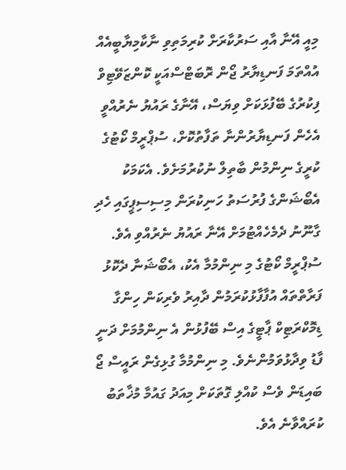މިއީ އޭނާ އާއި ސަރުކާރަށް ކުރިމަތިވި ނާކާމިޔާބީއެއް
އުއްތަމަ ފަނޑިޔާރު ޖޯން ރޮބަޓްސްއަކީ ކޮންޒަވޭޓިވް ފިކުރުގެ ބޭފުޅަކަށް ވިޔަސް، އޭނާގެ ރައުޔު ނެރުއްވީ އެހެން ފަނޑިޔާރުންނާ ތަފާތުކޮށް، ސުޕްރީމް ކޯޓުގެ ކުރީގެ ނިންމުން ބާތިލް ނުކުރުމަށެވެ. އެކަމަކު އެބޯޝަންގެ ފުރުސަތު ހަނިކުރަން މިސިސިޕީގައި ހެދި ގާނޫނު ދެމެހެއްޓުމަށް އޭނާ ރައުޔު ނެރުއްވި އެވެ.
ސުޕްރީމް ކޯޓުގެ މި ނިންމުމާ އެކު، އެބޯޝަނާ ދެކޮޅު ފަރާތްތައް އުފާފާޅުކުރަމުން ދާއިރު ވެރިކަން ހިންގާ ޑިމޮކްރަޓިކް ޕާޓީގެ އިސް ބޭފުޅުން އެ ނިންމުމަށް ދަނީ ފާޑު ވިދާޅުވަމުންނެވެ. މި ނިންމުމާ ގުޅިގެން ރައީސް ޖޯ ބައިޑަން ވެސް ކުއްލި ގޮތަކަށް މިއަދު ގައުމާ މުޚާތަބު ކުރައްވާނެ އެވެ.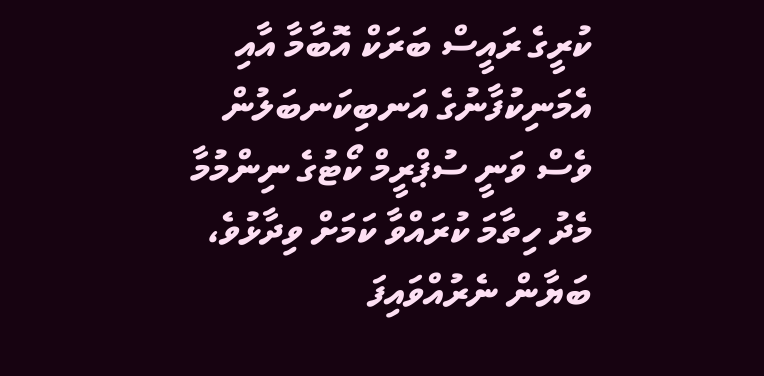ކުރީގެ ރައީސް ބަރަކް އޮބާމާ އާއި އެމަނިކުފާނުގެ އަނބިކަނބަލުން ވެސް ވަނީ ސުޕްރީމް ކޯޓުގެ ނިންމުމާ މެދު ހިތާމަ ކުރައްވާ ކަމަށް ވިދާޅުވެ، ބަޔާން ނެރުއްވައިފަ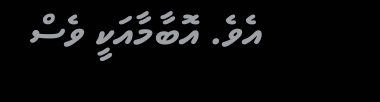އެވެ. އޮބާމާއަކީ ވެސް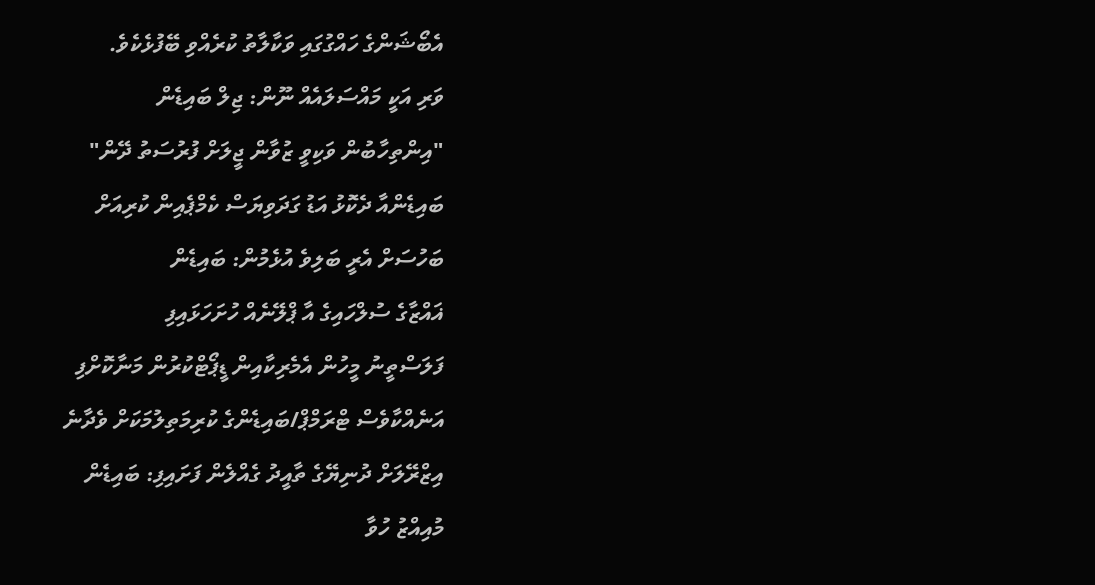އެބޯޝަންގެ ހައްގުގައި ވަކާލާތު ކުރެއްވި ބޭފުޅެކެވެ.
ވަރި އަކީ މައްސަލައެއް ނޫން: ޖިލް ބައިޑެން
"އިންތިހާބުން ވަކިވީ ޒުވާން ޖީލަށް ފުރުސަތު ދޭން"
ބައިޑެންއާ ދެކޮޅު އަޑު ގަދަވިޔަސް ކެމްޕެއިން ކުރިއަށް
ބަހުސަށް އެރީ ބަލިވެ އުޅެމުން: ބައިޑެން
ޣައްޒާގެ ސުލްހައިގެ އާ ޕްލޭނެއް ހުށަހަޅައިފި
ފަލަސްތީނު މީހުން އެމެރިކާއިން ޑީޕޯޓްކުރުން މަނާކޮށްފި
އަނެއްކާވެސް ޓްރަމްޕް/ބައިޑެންގެ ކުރިމަތިލުމަކަށް ވެދާނެ
އިޒްރޭލަށް ދުނިޔޭގެ ތާއީދު ގެއްލެން ފަށައިފި: ބައިޑެން
މުއިއްޒު ހުވާ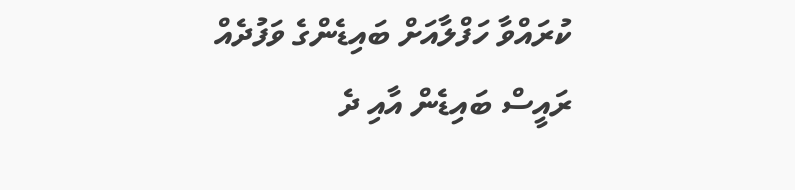ކުރައްވާ ހަފްލާއަށް ބައިޑެންގެ ވަފުދެއް
ރައީސް ބައިޑެން އާއި ދެ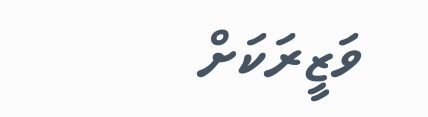ވަޒީރަކަށް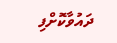ދައުވާކޮށްފި